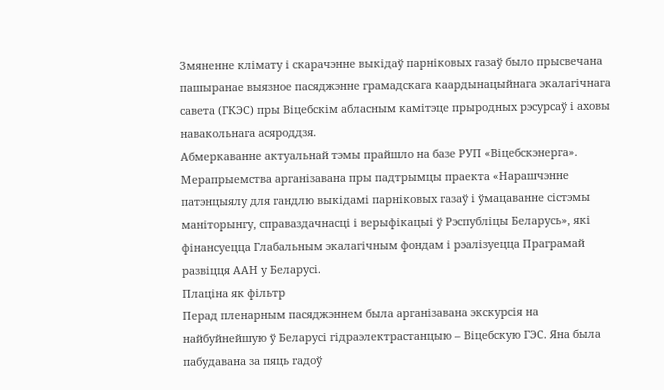Змяненне клімату і скарачэнне выкідаў парніковых газаў было прысвечана пашыранае выязное пасяджэнне грамадскага каардынацыйнага экалагічнага савета (ГКЭС) пры Віцебскім абласным камітэце прыродных рэсурсаў і аховы навакольнага асяроддзя.
Абмеркаванне актуальнай тэмы прайшло на базе РУП «Віцебскэнерга». Мерапрыемства арганізавана пры падтрымцы праекта «Нарашчэнне патэнцыялу для гандлю выкідамі парніковых газаў і ўмацаванне сістэмы маніторынгу, справаздачнасці і верыфікацыі ў Рэспубліцы Беларусь», які фінансуецца Глабальным экалагічным фондам і рэалізуецца Праграмай развіцця ААН у Беларусі.
Плаціна як фільтр
Перад пленарным пасяджэннем была арганізавана экскурсія на найбуйнейшую ў Беларусі гідраэлектрастанцыю – Віцебскую ГЭС. Яна была пабудавана за пяць гадоў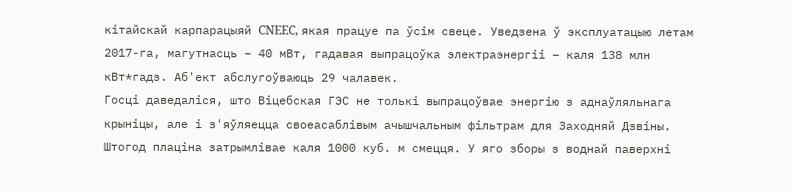кітайскай карпарацыяй CNEEC, якая працуе па ўсім свеце. Уведзена ў эксплуатацыю летам 2017-га, магутнасць – 40 мВт, гадавая выпрацоўка электраэнергіі – каля 138 млн кВт*гадз. Аб'ект абслугоўваюць 29 чалавек.
Госці даведаліся, што Віцебская ГЭС не толькі выпрацоўвае энергію з аднаўляльнага крыніцы, але і з'яўляецца своеасаблівым ачышчальным фільтрам для Заходняй Дзвіны. Штогод плаціна затрымлівае каля 1000 куб. м смецця. У яго зборы з воднай паверхні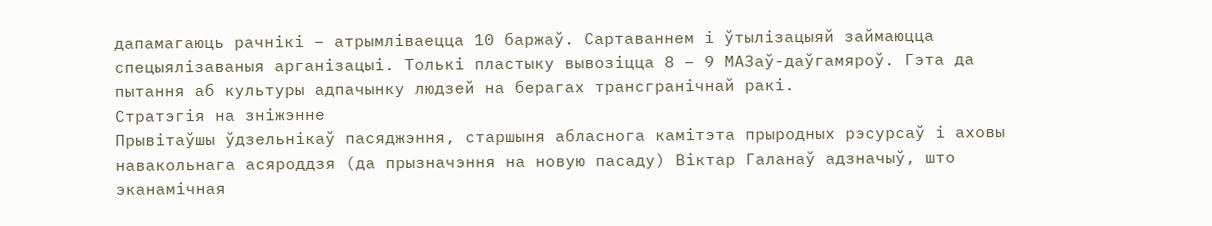дапамагаюць рачнікі – атрымліваецца 10 баржаў. Сартаваннем і ўтылізацыяй займаюцца спецыялізаваныя арганізацыі. Толькі пластыку вывозіцца 8 – 9 МАЗаў-даўгамяроў. Гэта да пытання аб культуры адпачынку людзей на берагах трансгранічнай ракі.
Стратэгія на зніжэнне
Прывітаўшы ўдзельнікаў пасяджэння, старшыня абласнога камітэта прыродных рэсурсаў і аховы навакольнага асяроддзя (да прызначэння на новую пасаду) Віктар Галанаў адзначыў, што эканамічная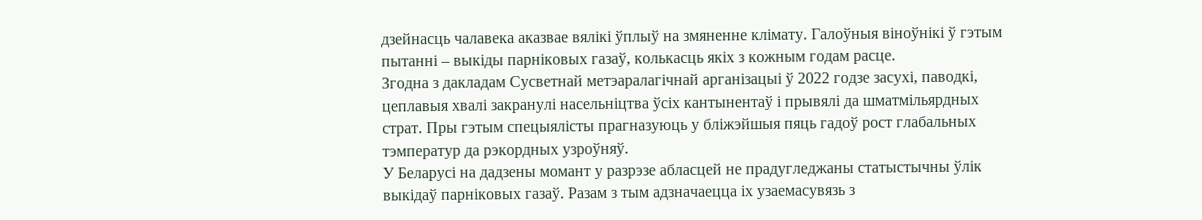дзейнасць чалавека аказвае вялікі ўплыў на змяненне клімату. Галоўныя віноўнікі ў гэтым пытанні – выкіды парніковых газаў, колькасць якіх з кожным годам расце.
Згодна з дакладам Сусветнай метэаралагічнай арганізацыі ў 2022 годзе засухі, паводкі, цеплавыя хвалі закранулі насельніцтва ўсіх кантынентаў і прывялі да шматмільярдных страт. Пры гэтым спецыялісты прагназуюць у бліжэйшыя пяць гадоў рост глабальных тэмператур да рэкордных узроўняў.
У Беларусі на дадзены момант у разрэзе абласцей не прадугледжаны статыстычны ўлік выкідаў парніковых газаў. Разам з тым адзначаецца іх узаемасувязь з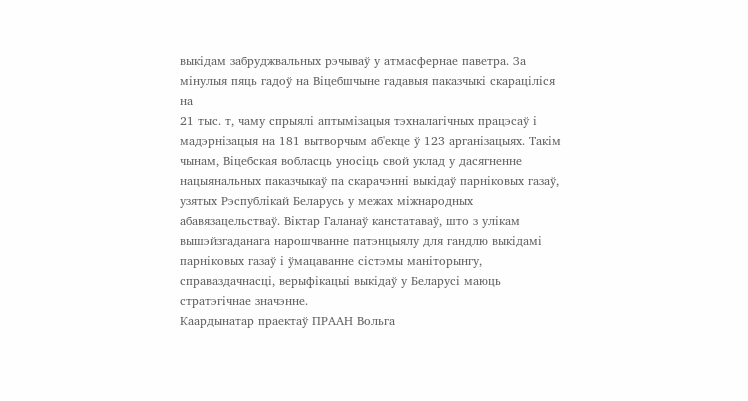выкідам забруджвальных рэчываў у атмасфернае паветра. За мінулыя пяць гадоў на Віцебшчыне гадавыя паказчыкі скараціліся на
21 тыс. т, чаму спрыялі аптымізацыя тэхналагічных працэсаў і мадэрнізацыя на 181 вытворчым аб'екце ў 123 арганізацыях. Такім чынам, Віцебская вобласць уносіць свой уклад у дасягненне нацыянальных паказчыкаў па скарачэнні выкідаў парніковых газаў, узятых Рэспублікай Беларусь у межах міжнародных абавязацельстваў. Віктар Галанаў канстатаваў, што з улікам вышэйзгаданага нарошчванне патэнцыялу для гандлю выкідамі парніковых газаў і ўмацаванне сістэмы маніторынгу, справаздачнасці, верыфікацыі выкідаў у Беларусі маюць стратэгічнае значэнне.
Каардынатар праектаў ПРААН Вольга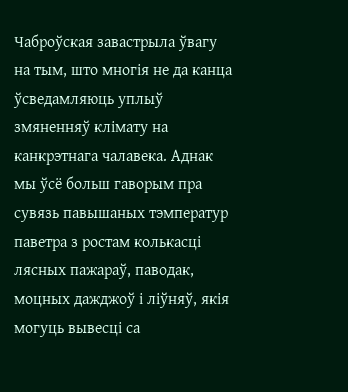Чаброўская завастрыла ўвагу на тым, што многія не да канца ўсведамляюць уплыў змяненняў клімату на канкрэтнага чалавека. Аднак мы ўсё больш гаворым пра сувязь павышаных тэмператур паветра з ростам колькасці лясных пажараў, паводак, моцных дажджоў і ліўняў, якія могуць вывесці са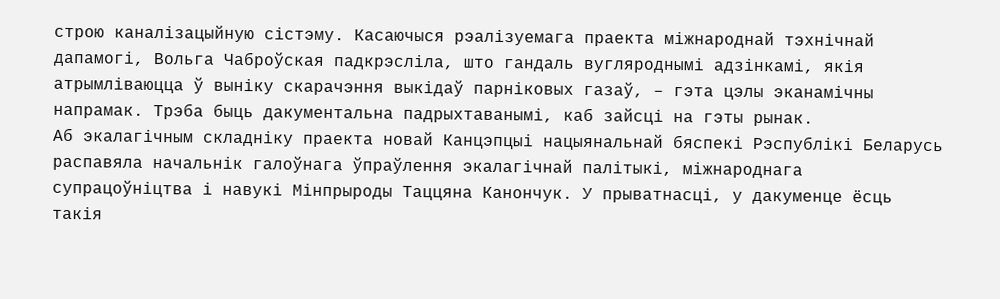строю каналізацыйную сістэму. Касаючыся рэалізуемага праекта міжнароднай тэхнічнай дапамогі, Вольга Чаброўская падкрэсліла, што гандаль вугляроднымі адзінкамі, якія атрымліваюцца ў выніку скарачэння выкідаў парніковых газаў, – гэта цэлы эканамічны напрамак. Трэба быць дакументальна падрыхтаванымі, каб зайсці на гэты рынак.
Аб экалагічным складніку праекта новай Канцэпцыі нацыянальнай бяспекі Рэспублікі Беларусь распавяла начальнік галоўнага ўпраўлення экалагічнай палітыкі, міжнароднага супрацоўніцтва і навукі Мінпрыроды Таццяна Канончук. У прыватнасці, у дакуменце ёсць такія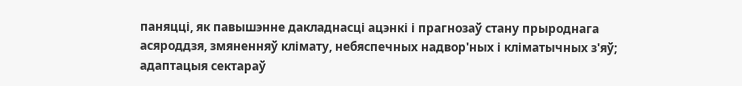паняцці, як павышэнне дакладнасці ацэнкі і прагнозаў стану прыроднага асяроддзя, змяненняў клімату, небяспечных надвор'ных і кліматычных з'яў; адаптацыя сектараў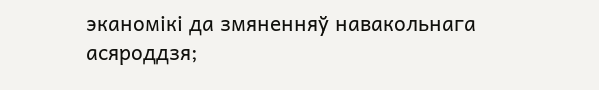эканомікі да змяненняў навакольнага асяроддзя;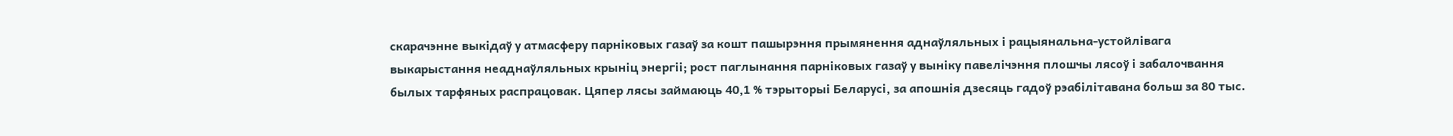скарачэнне выкідаў у атмасферу парніковых газаў за кошт пашырэння прымянення аднаўляльных і рацыянальна-устойлівага выкарыстання неаднаўляльных крыніц энергіі; рост паглынання парніковых газаў у выніку павелічэння плошчы лясоў і забалочвання былых тарфяных распрацовак. Цяпер лясы займаюць 40,1 % тэрыторыі Беларусі, за апошнія дзесяць гадоў рэабілітавана больш за 80 тыс.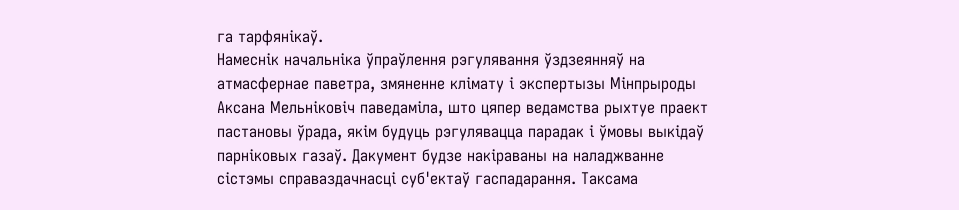га тарфянікаў.
Намеснік начальніка ўпраўлення рэгулявання ўздзеянняў на атмасфернае паветра, змяненне клімату і экспертызы Мінпрыроды Аксана Мельніковіч паведаміла, што цяпер ведамства рыхтуе праект пастановы ўрада, якім будуць рэгулявацца парадак і ўмовы выкідаў парніковых газаў. Дакумент будзе накіраваны на наладжванне сістэмы справаздачнасці суб'ектаў гаспадарання. Таксама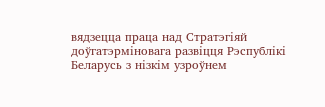вядзецца праца над Стратэгіяй доўгатэрміновага развіцця Рэспублікі Беларусь з нізкім узроўнем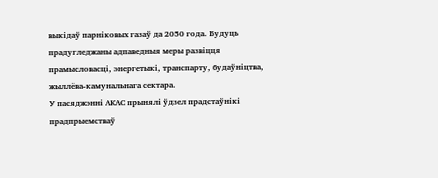выкідаў парніковых газаў да 2050 года. Будуць прадугледжаны адпаведныя меры развіцця прамысловасці, энергетыкі, транспарту, будаўніцтва, жыллёва-камунальнага сектара.
У пасяджэнні АКАС прынялі ўдзел прадстаўнікі прадпрыемстваў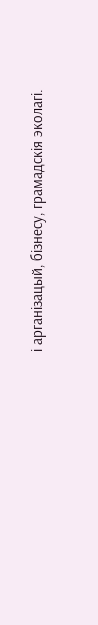і арганізацый, бізнесу, грамадскія эколагі.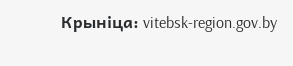Крыніца: vitebsk-region.gov.by